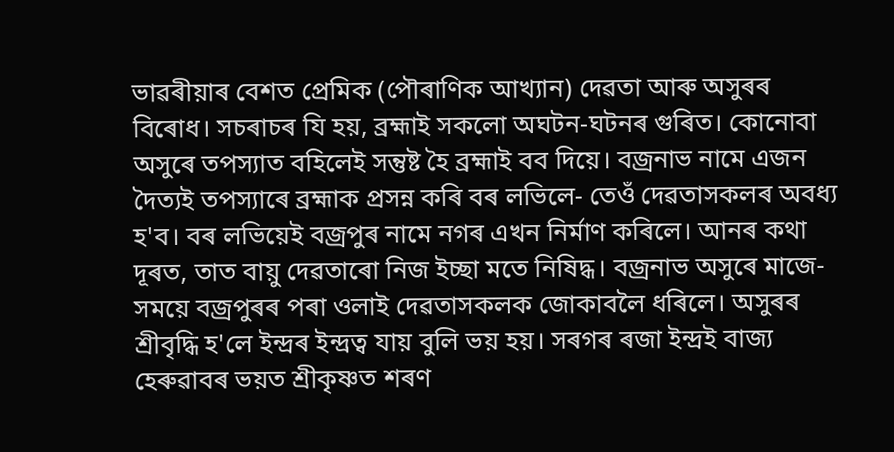ভাৱৰীয়াৰ বেশত প্ৰেমিক (পৌৰাণিক আখ্যান) দেৱতা আৰু অসুৰৰ বিৰোধ। সচৰাচৰ যি হয়, ব্রহ্মাই সকলো অঘটন-ঘটনৰ গুৰিত। কোনোবা অসুৰে তপস্যাত বহিলেই সন্তুষ্ট হৈ ব্রহ্মাই বব দিয়ে। বজ্রনাভ নামে এজন দৈত্যই তপস্যাৰে ব্ৰহ্মাক প্রসন্ন কৰি বৰ লভিলে- তেওঁ দেৱতাসকলৰ অবধ্য হ'ব। বৰ লভিয়েই বজ্ৰপুৰ নামে নগৰ এখন নিৰ্মাণ কৰিলে। আনৰ কথা দূৰত, তাত বায়ু দেৱতাৰো নিজ ইচ্ছা মতে নিষিদ্ধ। বজ্রনাভ অসুৰে মাজে-সময়ে বজ্ৰপুৰৰ পৰা ওলাই দেৱতাসকলক জোকাবলৈ ধৰিলে। অসুৰৰ শ্ৰীবৃদ্ধি হ'লে ইন্দ্ৰৰ ইন্দ্ৰত্ব যায় বুলি ভয় হয়। সৰগৰ ৰজা ইন্দ্ৰই বাজ্য হেৰুৱাবৰ ভয়ত শ্রীকৃষ্ণত শৰণ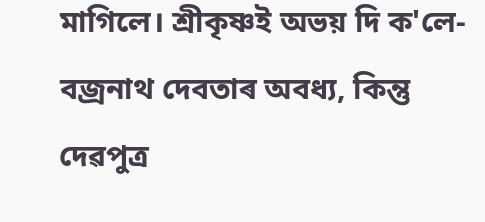মাগিলে। শ্রীকৃষ্ণই অভয় দি ক'লে- বজ্রনাথ দেবতাৰ অবধ্য, কিন্তু দেৱপুত্র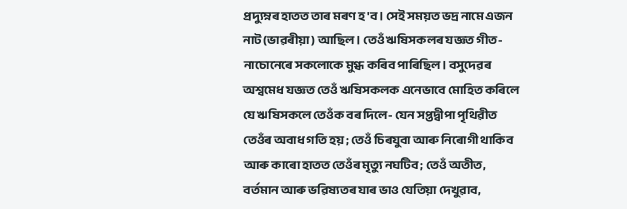প্রদ্যুম্নৰ হাতত তাৰ মৰণ হ'ব। সেই সময়ত ভদ্র নামে এজন নাট (ভাৱৰীয়া) আছিল। তেওঁ ঋষিসকলৰ যজ্ঞত গীত-নাচোনেৰে সকলোকে মুগ্ধ কৰিব পাৰিছিল। বসুদেৱৰ অশ্বমেধ যজ্ঞত তেওঁ ঋষিসকলক এনেভাবে মোহিত কৰিলে যে ঋষিসকলে তেওঁক বৰ দিলে- যেন সপ্তদ্বীপা পৃথিৱীত তেওঁৰ অবাধ গতি হয়; তেওঁ চিৰযুবা আৰু নিৰোগী থাকিব আৰু কাৰো হাতত তেওঁৰ মৃত্যু নঘটিব; তেওঁ অতীত, বৰ্তমান আৰু ভৱিষ্যতৰ যাৰ ভাও যেতিয়া দেখুৱাব,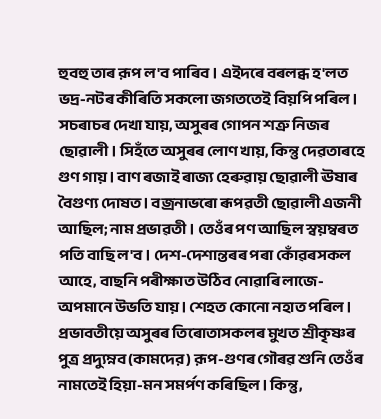হুবহু তাৰ রূপ ল'ব পাৰিব। এইদৰে বৰলব্ধ হ'লত ভদ্র-নটৰ কীৰিতি সকলো জগততেই বিয়পি পৰিল। সচৰাচৰ দেখা যায়, অসুৰৰ গোপন শত্রু নিজৰ ছোৱালী। সিহঁতে অসুৰৰ লোণ খায়, কিন্তু দেৱতাৰহে গুণ গায়। বাণ ৰজাই ৰাজ্য হেৰুৱায় ছোৱালী ঊষাৰ বৈগুণ্য দোষত। বজ্রনাভৰো ৰূপৱতী ছোৱালী এজনী আছিল; নাম প্রভাৱতী। তেওঁৰ পণ আছিল স্বয়ম্বৰত পতি বাছি ল'ব। দেশ-দেশান্তৰৰ পৰা কোঁৱৰসকল আহে, বাছনি পৰীক্ষাত উঠিব নোৱাৰি লাজে-অপমানে উভতি যায়। শেহত কোনো নহাত পৰিল। প্রভাবতীয়ে অসুৰৰ তিৰোতাসকলৰ মুখত শ্রীকৃষ্ণৰ পুত্র প্রদ্যুম্নব (কামদের) রূপ-গুণৰ গৌৰৱ শুনি তেওঁৰ নামতেই হিয়া-মন সমর্পণ কৰিছিল। কিন্তু,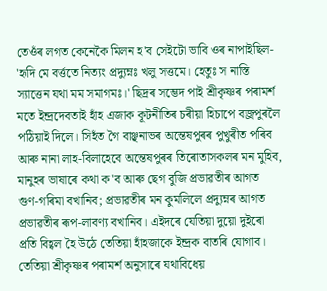তেওঁৰ লগত কেনেকৈ মিলন হ'ব সেইটো ভাবি ওৰ নাপাইছিল- 'হৃদি মে বর্ত্ততে নিত্যং প্রদ্যুম্নঃ খলু সত্তমে। হেতুঃ স নাস্তি স্যাত্তেন যথা মম সমাগমঃ।' ছিদ্রৰ সম্ভেদ পাই শ্রীকৃষ্ণৰ পৰামর্শ মতে ইন্দ্রদেবতাই হাঁহ এজাক কূটনীতিৰ চৰীয়া হিচাপে বজ্ৰপুৰলৈ পঠিয়াই দিলে। সিহঁত গৈ বাঞ্ছনাভৰ অন্তেষপুৰৰ পুখুৰীত পৰিব আৰু নানা লাহ-বিলাহেবে অন্তেষপুৰৰ তিৰোতাসকলৰ মন মুহিব, মানুহৰ ভাষাৰে কথা ক'ব আৰু ছেগ বুজি প্রভাৱতীৰ আগত গুণ-গৰিমা বখানিব; প্রভাৱতীৰ মন কুমলিলে প্রদ্যুম্নৰ আগত প্রভাৱতীৰ ৰূপ-লাবণ্য বখানিব। এইদৰে যেতিয়া দুয়ো দুইৰো প্রতি বিহ্বল হৈ উঠে তেতিয়া হাঁহজাকে ইন্দ্রক বাতৰি যোগাব। তেতিয়া শ্রীকৃষ্ণৰ পৰামৰ্শ অনুসাৰে যথাবিধেয়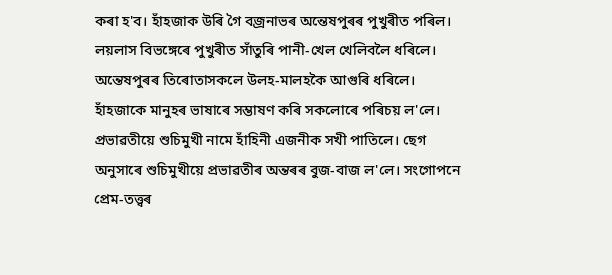কৰা হ'ব। হাঁহজাক উৰি গৈ বজ্রনাভৰ অন্তেষপুৰৰ পুখুৰীত পৰিল। লয়লাস বিভঙ্গেৰে পুখুৰীত সাঁতুৰি পানী-খেল খেলিবলৈ ধৰিলে। অন্তেষপুৰৰ তিৰোতাসকলে উলহ-মালহকৈ আগুৰি ধৰিলে। হাঁহজাকে মানুহৰ ভাষাৰে সম্ভাষণ কৰি সকলোৰে পৰিচয় ল'লে। প্রভাৱতীয়ে শুচিমুখী নামে হাঁহিনী এজনীক সখী পাতিলে। ছেগ অনুসাৰে শুচিমুখীয়ে প্ৰভাৱতীৰ অন্তৰৰ বুজ-বাজ ল'লে। সংগোপনে প্রেম-তত্ত্বৰ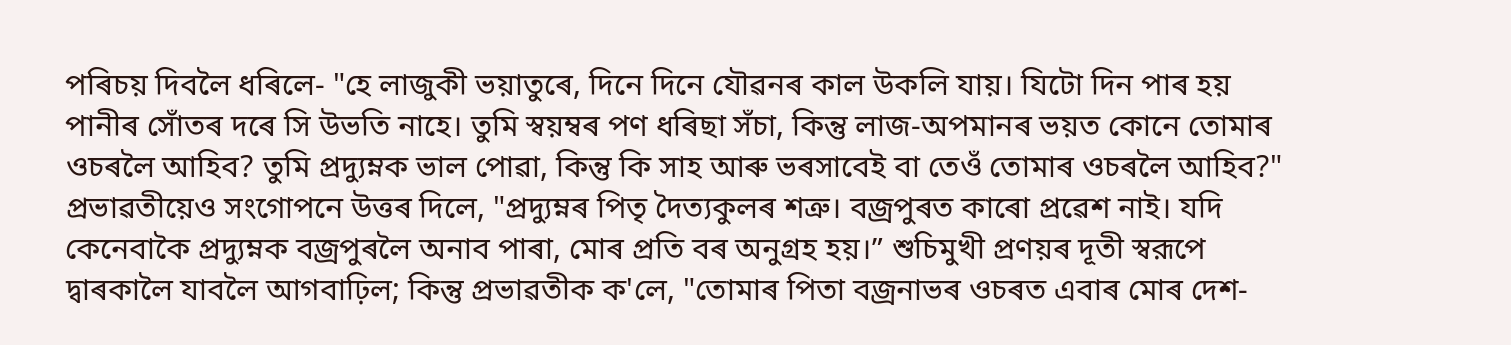পৰিচয় দিবলৈ ধৰিলে- "হে লাজুকী ভয়াতুৰে, দিনে দিনে যৌৱনৰ কাল উকলি যায়। যিটো দিন পাৰ হয় পানীৰ সোঁতৰ দৰে সি উভতি নাহে। তুমি স্বয়ম্বৰ পণ ধৰিছা সঁচা, কিন্তু লাজ-অপমানৰ ভয়ত কোনে তোমাৰ ওচৰলৈ আহিব? তুমি প্রদ্যুম্নক ভাল পোৱা, কিন্তু কি সাহ আৰু ভৰসাবেই বা তেওঁ তোমাৰ ওচৰলৈ আহিব?" প্রভাৱতীয়েও সংগোপনে উত্তৰ দিলে, "প্রদ্যুম্নৰ পিতৃ দৈত্যকুলৰ শত্রু। বজ্ৰপুৰত কাৰো প্ৰৱেশ নাই। যদি কেনেবাকৈ প্রদ্যুম্নক বজ্ৰপুৰলৈ অনাব পাৰা, মোৰ প্ৰতি বৰ অনুগ্রহ হয়।” শুচিমুখী প্রণয়ৰ দূতী স্বরূপে দ্বাৰকালৈ যাবলৈ আগবাঢ়িল; কিন্তু প্রভাৱতীক ক'লে, "তোমাৰ পিতা বজ্রনাভৰ ওচৰত এবাৰ মোৰ দেশ-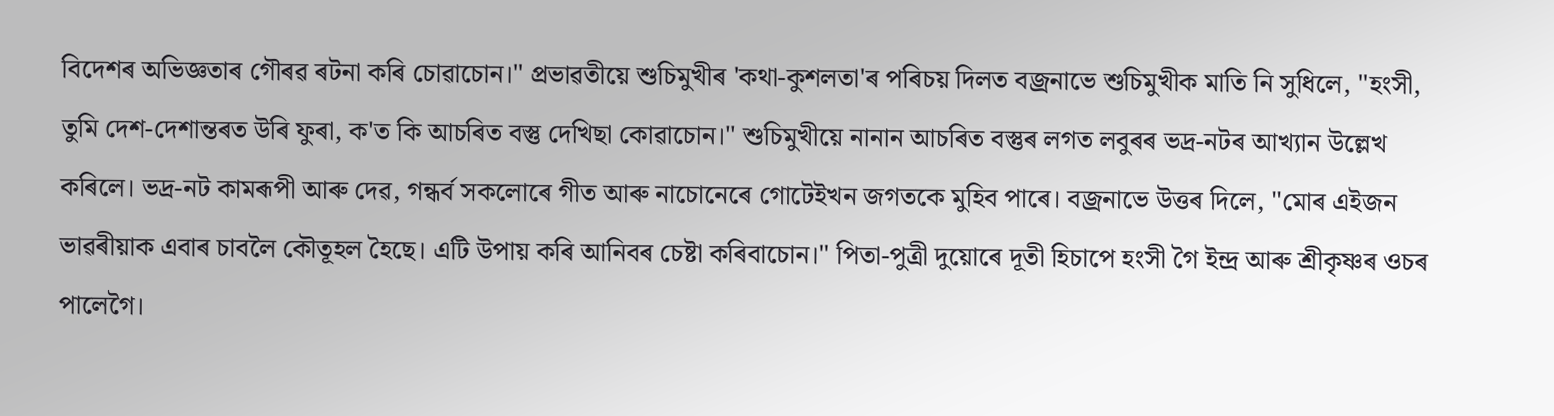বিদেশৰ অভিজ্ঞতাৰ গৌৰৱ ৰটনা কৰি চোৱাচোন।" প্রভাৱতীয়ে শুচিমুখীৰ 'কথা-কুশলতা'ৰ পৰিচয় দিলত বজ্রনাভে শুচিমুখীক মাতি নি সুধিলে, "হংসী, তুমি দেশ-দেশান্তৰত উৰি ফুৰা, ক'ত কি আচৰিত বস্তু দেখিছা কোৱাচোন।" শুচিমুখীয়ে নানান আচৰিত বস্তুৰ লগত লবুৰৰ ভদ্র-নটৰ আখ্যান উল্লেখ কৰিলে। ভদ্র-নট কামৰূপী আৰু দেৱ, গন্ধর্ব সকলোৰে গীত আৰু নাচোনেৰে গোটেইখন জগতকে মুহিব পাৰে। বজ্রনাভে উত্তৰ দিলে, "মোৰ এইজন ভাৱৰীয়াক এবাৰ চাবলৈ কৌতূহল হৈছে। এটি উপায় কৰি আনিবৰ চেষ্টা কৰিবাচোন।" পিতা-পুত্রী দুয়োৰে দূতী হিচাপে হংসী গৈ ইন্দ্ৰ আৰু শ্রীকৃষ্ণৰ ওচৰ পালেগৈ।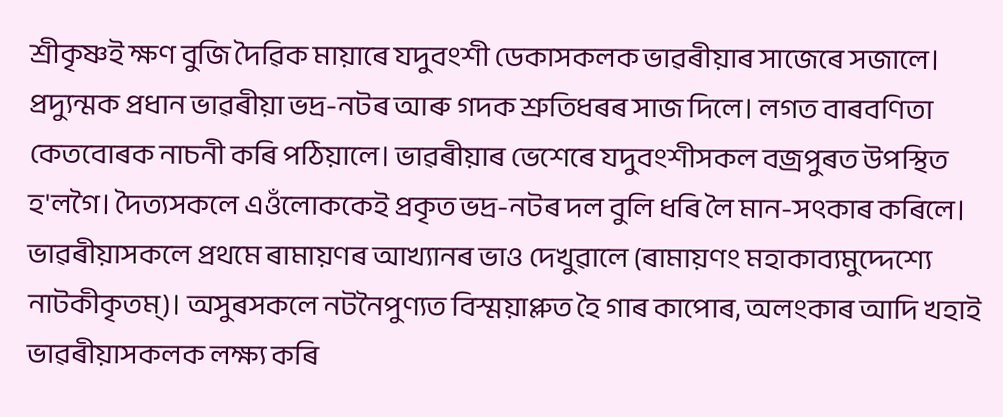শ্রীকৃষ্ণই ক্ষণ বুজি দৈৱিক মায়াৰে যদুবংশী ডেকাসকলক ভাৱৰীয়াৰ সাজেৰে সজালে। প্রদ্যুন্মক প্রধান ভাৱৰীয়া ভদ্র-নটৰ আৰু গদক শ্রুতিধৰৰ সাজ দিলে। লগত বাৰবণিতা কেতবোৰক নাচনী কৰি পঠিয়ালে। ভাৱৰীয়াৰ ভেশেৰে যদুবংশীসকল বজ্ৰপুৰত উপস্থিত হ'লগৈ। দৈত্যসকলে এওঁলোককেই প্রকৃত ভদ্র-নটৰ দল বুলি ধৰি লৈ মান-সৎকাৰ কৰিলে। ভাৱৰীয়াসকলে প্রথমে ৰামায়ণৰ আখ্যানৰ ভাও দেখুৱালে (ৰামায়ণং মহাকাব্যমুদ্দেশ্যে নাটকীকৃতম্)। অসুৰসকলে নটনৈপুণ্যত বিস্ময়াপ্লুত হৈ গাৰ কাপোৰ, অলংকাৰ আদি খহাই ভাৱৰীয়াসকলক লক্ষ্য কৰি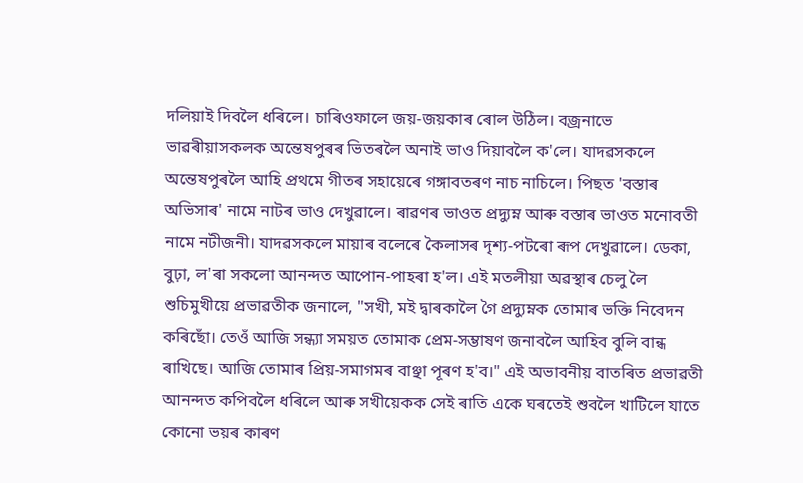দলিয়াই দিবলৈ ধৰিলে। চাৰিওফালে জয়-জয়কাৰ ৰোল উঠিল। বজ্রনাভে ভাৱৰীয়াসকলক অন্তেষপুৰৰ ভিতৰলৈ অনাই ভাও দিয়াবলৈ ক'লে। যাদৱসকলে অন্তেষপুৰলৈ আহি প্রথমে গীতৰ সহায়েৰে গঙ্গাবতৰণ নাচ নাচিলে। পিছত 'বস্তাৰ অভিসাৰ' নামে নাটৰ ভাও দেখুৱালে। ৰাৱণৰ ভাওত প্রদ্যুম্ন আৰু বস্তাৰ ভাওত মনোবতী নামে নটীজনী। যাদৱসকলে মায়াৰ বলেৰে কৈলাসৰ দৃশ্য-পটৰো ৰূপ দেখুৱালে। ডেকা, বুঢ়া, ল'ৰা সকলো আনন্দত আপোন-পাহৰা হ'ল। এই মতলীয়া অৱস্থাৰ চেলু লৈ শুচিমুখীয়ে প্রভাৱতীক জনালে, "সখী, মই দ্বাৰকালৈ গৈ প্রদ্যুম্নক তোমাৰ ভক্তি নিবেদন কৰিছোঁ। তেওঁ আজি সন্ধ্যা সময়ত তোমাক প্রেম-সম্ভাষণ জনাবলৈ আহিব বুলি বান্ধ ৰাখিছে। আজি তোমাৰ প্রিয়-সমাগমৰ বাঞ্ছা পূৰণ হ'ব।" এই অভাবনীয় বাতৰিত প্ৰভাৱতী আনন্দত কপিবলৈ ধৰিলে আৰু সখীয়েকক সেই ৰাতি একে ঘৰতেই শুবলৈ খাটিলে যাতে কোনো ভয়ৰ কাৰণ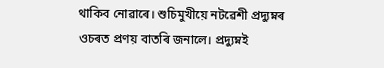থাকিব নোৱাৰে। শুচিমুখীয়ে নটৱেশী প্রদ্যুম্নৰ ওচৰত প্ৰণয় বাতৰি জনালে। প্রদ্যুম্নই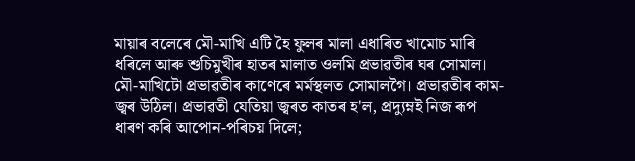মায়াৰ বলেৰে মৌ-মাখি এটি হৈ ফুলৰ মালা এধাৰিত খামোচ মাৰি ধৰিলে আৰু শুচিমুখীৰ হাতৰ মালাত ওলমি প্ৰভাৱতীৰ ঘৰ সোমাল। মৌ-মাখিটো প্রভাৱতীৰ কাণেৰে মৰ্মস্থলত সোমালগৈ। প্রভাৱতীৰ কাম-জ্বৰ উঠিল। প্রভাৱতী যেতিয়া জ্বৰত কাতৰ হ'ল, প্রদ্যুম্নই নিজ ৰূপ ধাৰণ কৰি আপোন-পৰিচয় দিলে;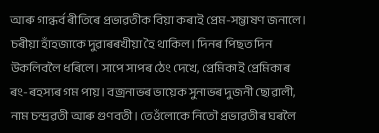আৰু গান্ধর্ব ৰীতিৰে প্রভাৱতীক বিয়া কৰাই প্রেম-সম্ভাষণ জনালে। চৰীয়া হাঁহজাকে দুৱাৰৰখীয়া হৈ থাকিল। দিনৰ পিছত দিন উকলিবলৈ ধৰিলে। সাপে সাপৰ ঠেং দেখে, প্রেমিকাই প্রেমিকাৰ ৰং-ৰহস্যৰ গম পায়। বজ্রনাভৰ ভায়েক সুনাভৰ দুজনী ছোৱালী, নাম চন্দ্ৰৱতী আৰু গুণবতী। তেওঁলোকে নিতৌ প্রভাৱতীৰ ঘৰলৈ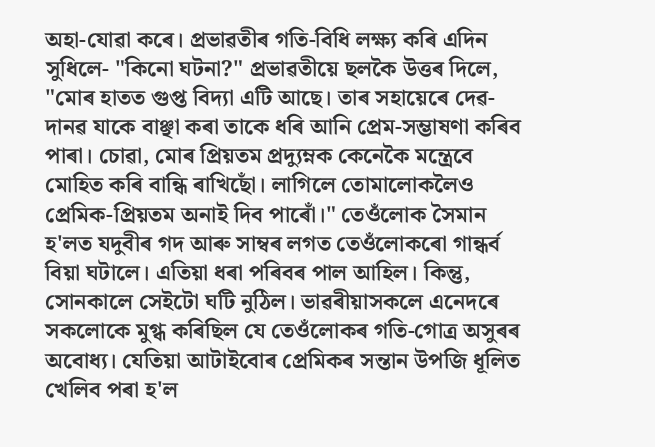অহা-যোৱা কৰে। প্ৰভাৱতীৰ গতি-বিধি লক্ষ্য কৰি এদিন সুধিলে- "কিনো ঘটনা?" প্রভাৱতীয়ে ছলকৈ উত্তৰ দিলে, "মোৰ হাতত গুপ্ত বিদ্যা এটি আছে। তাৰ সহায়েৰে দেৱ-দানৱ যাকে বাঞ্ছা কৰা তাকে ধৰি আনি প্রেম-সম্ভাষণা কৰিব পাৰা। চোৱা, মোৰ প্ৰিয়তম প্রদ্যুম্নক কেনেকৈ মন্ত্রেবে মোহিত কৰি বান্ধি ৰাখিছোঁ। লাগিলে তোমালোকলৈও প্রেমিক-প্রিয়তম অনাই দিব পাৰোঁ।" তেওঁলোক সৈমান হ'লত যদুবীৰ গদ আৰু সাম্বৰ লগত তেওঁলোকৰো গান্ধর্ব বিয়া ঘটালে। এতিয়া ধৰা পৰিবৰ পাল আহিল। কিন্তু, সোনকালে সেইটো ঘটি নুঠিল। ভাৱৰীয়াসকলে এনেদৰে সকলোকে মুগ্ধ কৰিছিল যে তেওঁলোকৰ গতি-গোত্র অসুৰৰ অবোধ্য। যেতিয়া আটাইবোৰ প্ৰেমিকৰ সন্তান উপজি ধূলিত খেলিব পৰা হ'ল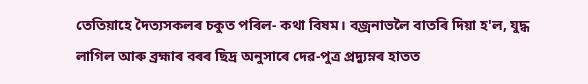তেতিয়াহে দৈত্যসকলৰ চকুত পৰিল- কথা বিষম। বজ্রনাভলৈ বাতৰি দিয়া হ'ল, যুদ্ধ লাগিল আৰু ব্ৰহ্মাৰ বৰৰ ছিদ্র অনুসাৰে দেৱ-পুত্র প্রদ্যুম্নৰ হাতত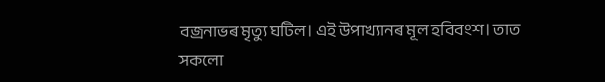বজ্রনাভৰ মৃত্যু ঘটিল। এই উপাখ্যানৰ মূল হবিবংশ। তাত সকলো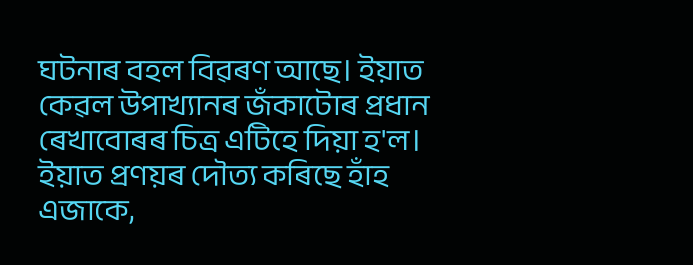ঘটনাৰ বহল বিৱৰণ আছে। ইয়াত কেৱল উপাখ্যানৰ জঁকাটোৰ প্রধান ৰেখাবোৰৰ চিত্ৰ এটিহে দিয়া হ'ল। ইয়াত প্ৰণয়ৰ দৌত্য কৰিছে হাঁহ এজাকে,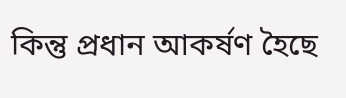কিন্তু প্রধান আকর্ষণ হৈছে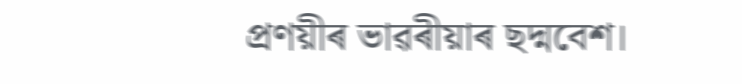প্রণয়ীৰ ভাৱৰীয়াৰ ছদ্মবেশ।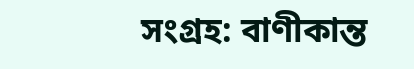সংগ্ৰহ: বাণীকান্ত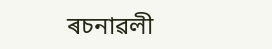ৰচনাৱলী